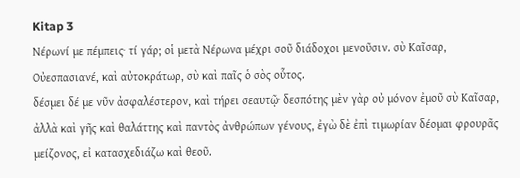Kitap 3
Νέρωνί με πέμπεις· τί γάρ; οἱ μετὰ Νέρωνα μέχρι σοῦ διάδοχοι μενοῦσιν. σὺ Καῖσαρ, Οὐεσπασιανέ, καὶ αὐτοκράτωρ, σὺ καὶ παῖς ὁ σὸς οὗτος.
δέσμει δέ με νῦν ἀσφαλέστερον, καὶ τήρει σεαυτῷ· δεσπότης μὲν γὰρ οὐ μόνον ἐμοῦ σὺ Καῖσαρ, ἀλλὰ καὶ γῆς καὶ θαλάττης καὶ παντὸς ἀνθρώπων γένους, ἐγὼ δὲ ἐπὶ τιμωρίαν δέομαι φρουρᾶς μείζονος, εἰ κατασχεδιάζω καὶ θεοῦ.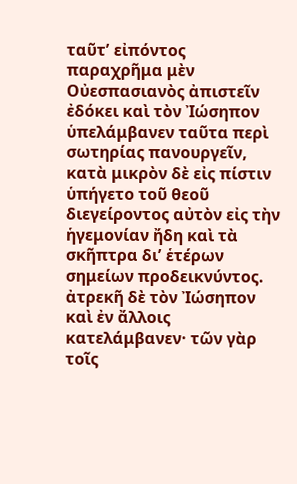ταῦτʼ εἰπόντος παραχρῆμα μὲν Οὐεσπασιανὸς ἀπιστεῖν ἐδόκει καὶ τὸν Ἰώσηπον ὑπελάμβανεν ταῦτα περὶ σωτηρίας πανουργεῖν,
κατὰ μικρὸν δὲ εἰς πίστιν ὑπήγετο τοῦ θεοῦ διεγείροντος αὐτὸν εἰς τὴν ἡγεμονίαν ἤδη καὶ τὰ σκῆπτρα διʼ ἑτέρων σημείων προδεικνύντος.
ἀτρεκῆ δὲ τὸν Ἰώσηπον καὶ ἐν ἄλλοις κατελάμβανεν· τῶν γὰρ τοῖς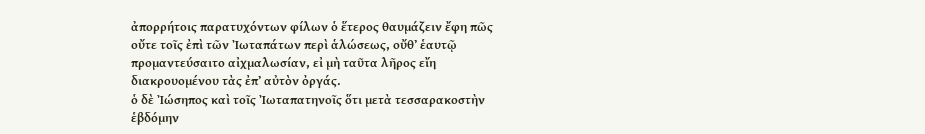ἀπορρήτοις παρατυχόντων φίλων ὁ ἕτερος θαυμάζειν ἔφη πῶς οὔτε τοῖς ἐπὶ τῶν Ἰωταπάτων περὶ ἁλώσεως, οὔθʼ ἑαυτῷ προμαντεύσαιτο αἰχμαλωσίαν, εἰ μὴ ταῦτα λῆρος εἴη διακρουομένου τὰς ἐπʼ αὐτὸν ὀργάς.
ὁ δὲ Ἰώσηπος καὶ τοῖς Ἰωταπατηνοῖς ὅτι μετὰ τεσσαρακοστὴν ἑβδόμην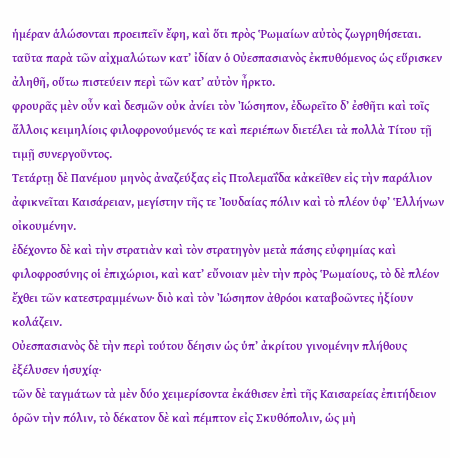ἡμέραν ἁλώσονται προειπεῖν ἔφη, καὶ ὅτι πρὸς Ῥωμαίων αὐτὸς ζωγρηθήσεται.
ταῦτα παρὰ τῶν αἰχμαλώτων κατʼ ἰδίαν ὁ Οὐεσπασιανὸς ἐκπυθόμενος ὡς εὕρισκεν ἀληθῆ, οὕτω πιστεύειν περὶ τῶν κατʼ αὐτὸν ἦρκτο.
φρουρᾶς μὲν οὖν καὶ δεσμῶν οὐκ ἀνίει τὸν Ἰώσηπον, ἐδωρεῖτο δʼ ἐσθῆτι καὶ τοῖς ἄλλοις κειμηλίοις φιλοφρονούμενός τε καὶ περιέπων διετέλει τὰ πολλὰ Τίτου τῇ τιμῇ συνεργοῦντος.
Τετάρτῃ δὲ Πανέμου μηνὸς ἀναζεύξας εἰς Πτολεμαΐδα κἀκεῖθεν εἰς τὴν παράλιον ἀφικνεῖται Καισάρειαν, μεγίστην τῆς τε Ἰουδαίας πόλιν καὶ τὸ πλέον ὑφʼ Ἑλλήνων οἰκουμένην.
ἐδέχοντο δὲ καὶ τὴν στρατιὰν καὶ τὸν στρατηγὸν μετὰ πάσης εὐφημίας καὶ φιλοφροσύνης οἱ ἐπιχώριοι, καὶ κατʼ εὔνοιαν μὲν τὴν πρὸς Ῥωμαίους, τὸ δὲ πλέον ἔχθει τῶν κατεστραμμένων· διὸ καὶ τὸν Ἰώσηπον ἀθρόοι καταβοῶντες ἠξίουν κολάζειν.
Οὐεσπασιανὸς δὲ τὴν περὶ τούτου δέησιν ὡς ὑπʼ ἀκρίτου γινομένην πλήθους ἐξέλυσεν ἡσυχίᾳ·
τῶν δὲ ταγμάτων τὰ μὲν δύο χειμερίσοντα ἐκάθισεν ἐπὶ τῆς Καισαρείας ἐπιτήδειον ὁρῶν τὴν πόλιν, τὸ δέκατον δὲ καὶ πέμπτον εἰς Σκυθόπολιν, ὡς μὴ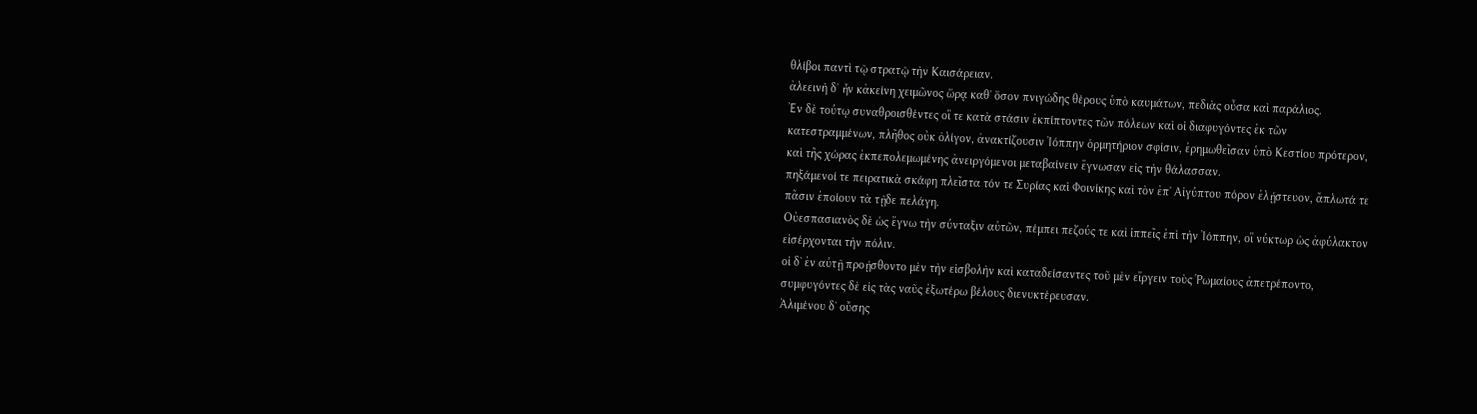θλίβοι παντὶ τῷ στρατῷ τὴν Καισάρειαν.
ἀλεεινὴ δʼ ἦν κἀκείνη χειμῶνος ὥρᾳ καθʼ ὅσον πνιγώδης θέρους ὑπὸ καυμάτων, πεδιὰς οὖσα καὶ παράλιος.
Ἐν δὲ τούτῳ συναθροισθέντες οἵ τε κατὰ στάσιν ἐκπίπτοντες τῶν πόλεων καὶ οἱ διαφυγόντες ἐκ τῶν κατεστραμμένων, πλῆθος οὐκ ὀλίγον, ἀνακτίζουσιν Ἰόππην ὁρμητήριον σφίσιν, ἐρημωθεῖσαν ὑπὸ Κεστίου πρότερον,
καὶ τῆς χώρας ἐκπεπολεμωμένης ἀνειργόμενοι μεταβαίνειν ἔγνωσαν εἰς τὴν θάλασσαν.
πηξάμενοί τε πειρατικὰ σκάφη πλεῖστα τόν τε Συρίας καὶ Φοινίκης καὶ τὸν ἐπʼ Αἰγύπτου πόρον ἐλῄστευον, ἄπλωτά τε πᾶσιν ἐποίουν τὰ τῇδε πελάγη.
Οὐεσπασιανὸς δὲ ὡς ἔγνω τὴν σύνταξιν αὐτῶν, πέμπει πεζούς τε καὶ ἱππεῖς ἐπὶ τὴν Ἰόππην, οἳ νύκτωρ ὡς ἀφύλακτον εἰσέρχονται τὴν πόλιν.
οἱ δʼ ἐν αὐτῇ προῄσθοντο μὲν τὴν εἰσβολὴν καὶ καταδείσαντες τοῦ μὲν εἴργειν τοὺς Ῥωμαίους ἀπετρέποντο, συμφυγόντες δὲ εἰς τὰς ναῦς ἐξωτέρω βέλους διενυκτέρευσαν.
Ἀλιμένου δʼ οὔσης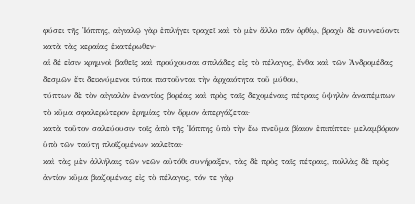φύσει τῆς Ἰόππης, αἰγιαλῷ γὰρ ἐπιλήγει τραχεῖ καὶ τὸ μὲν ἄλλο πᾶν ὀρθίῳ, βραχὺ δὲ συννεύοντι κατὰ τὰς κεραίας ἑκατέρωθεν·
αἱ δέ εἰσιν κρημνοὶ βαθεῖς καὶ προύχουσαι σπιλάδες εἰς τὸ πέλαγος, ἔνθα καὶ τῶν Ἀνδρομέδας δεσμῶν ἔτι δεικνύμενοι τύποι πιστοῦνται τὴν ἀρχαιότητα τοῦ μύθου,
τύπτων δὲ τὸν αἰγιαλὸν ἐναντίος βορέας καὶ πρὸς ταῖς δεχομέναις πέτραις ὑψηλὸν ἀναπέμπων τὸ κῦμα σφαλερώτερον ἐρημίας τὸν ὅρμον ἀπεργάζεται·
κατὰ τοῦτον σαλεύουσιν τοῖς ἀπὸ τῆς Ἰόππης ὑπὸ τὴν ἕω πνεῦμα βίαιον ἐπιπίπτει· μελαμβόριον ὑπὸ τῶν ταύτῃ πλοϊζομένων καλεῖται·
καὶ τὰς μὲν ἀλλήλαις τῶν νεῶν αὐτόθι συνήραξεν, τὰς δὲ πρὸς ταῖς πέτραις, πολλὰς δὲ πρὸς ἀντίον κῦμα βιαζομένας εἰς τὸ πέλαγος, τόν τε γὰρ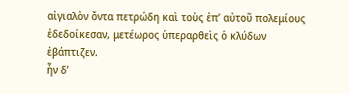αἰγιαλὸν ὄντα πετρώδη καὶ τοὺς ἐπʼ αὐτοῦ πολεμίους ἐδεδοίκεσαν, μετέωρος ὑπεραρθεὶς ὁ κλύδων ἐβάπτιζεν.
ἦν δʼ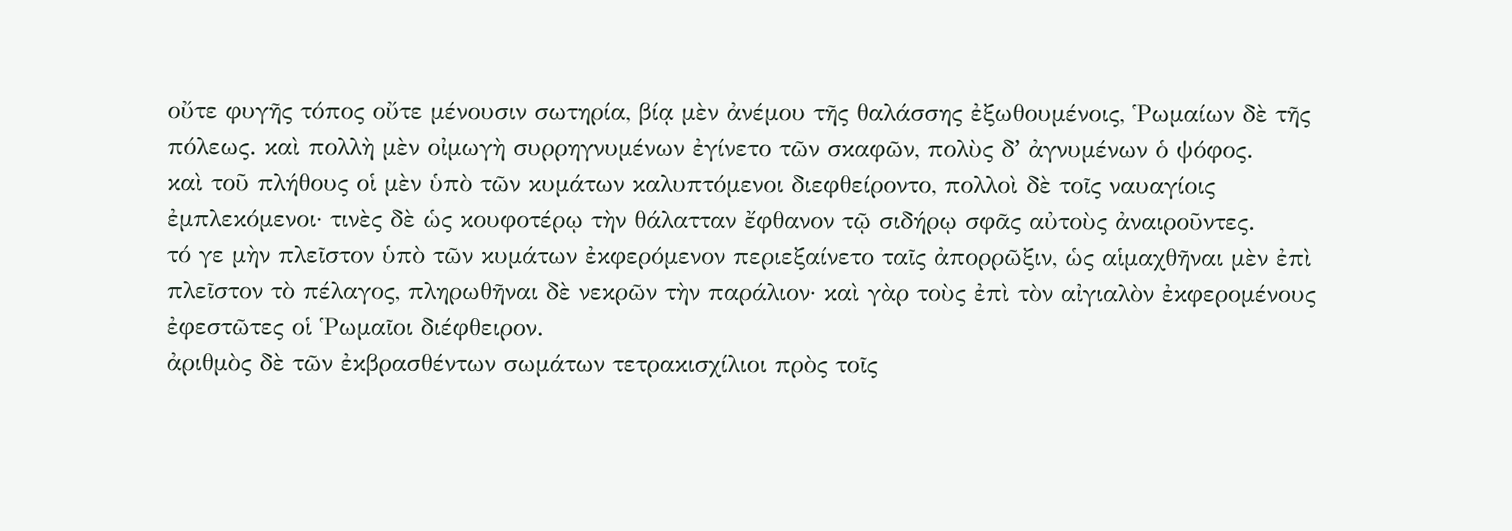οὔτε φυγῆς τόπος οὔτε μένουσιν σωτηρία, βίᾳ μὲν ἀνέμου τῆς θαλάσσης ἐξωθουμένοις, Ῥωμαίων δὲ τῆς πόλεως. καὶ πολλὴ μὲν οἰμωγὴ συρρηγνυμένων ἐγίνετο τῶν σκαφῶν, πολὺς δʼ ἀγνυμένων ὁ ψόφος.
καὶ τοῦ πλήθους οἱ μὲν ὑπὸ τῶν κυμάτων καλυπτόμενοι διεφθείροντο, πολλοὶ δὲ τοῖς ναυαγίοις ἐμπλεκόμενοι· τινὲς δὲ ὡς κουφοτέρῳ τὴν θάλατταν ἔφθανον τῷ σιδήρῳ σφᾶς αὐτοὺς ἀναιροῦντες.
τό γε μὴν πλεῖστον ὑπὸ τῶν κυμάτων ἐκφερόμενον περιεξαίνετο ταῖς ἀπορρῶξιν, ὡς αἱμαχθῆναι μὲν ἐπὶ πλεῖστον τὸ πέλαγος, πληρωθῆναι δὲ νεκρῶν τὴν παράλιον· καὶ γὰρ τοὺς ἐπὶ τὸν αἰγιαλὸν ἐκφερομένους ἐφεστῶτες οἱ Ῥωμαῖοι διέφθειρον.
ἀριθμὸς δὲ τῶν ἐκβρασθέντων σωμάτων τετρακισχίλιοι πρὸς τοῖς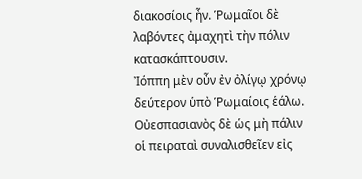διακοσίοις ἦν. Ῥωμαῖοι δὲ λαβόντες ἀμαχητὶ τὴν πόλιν κατασκάπτουσιν.
Ἰόππη μὲν οὖν ἐν ὀλίγῳ χρόνῳ δεύτερον ὑπὸ Ῥωμαίοις ἑάλω.
Οὐεσπασιανὸς δὲ ὡς μὴ πάλιν οἱ πειραταὶ συναλισθεῖεν εἰς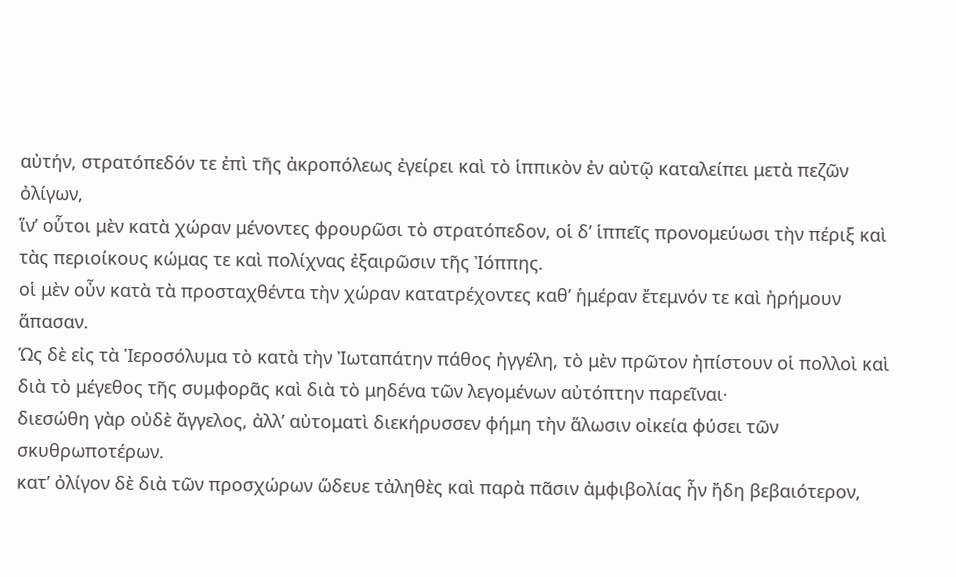αὐτήν, στρατόπεδόν τε ἐπὶ τῆς ἀκροπόλεως ἐγείρει καὶ τὸ ἱππικὸν ἐν αὐτῷ καταλείπει μετὰ πεζῶν ὀλίγων,
ἵνʼ οὗτοι μὲν κατὰ χώραν μένοντες φρουρῶσι τὸ στρατόπεδον, οἱ δʼ ἱππεῖς προνομεύωσι τὴν πέριξ καὶ τὰς περιοίκους κώμας τε καὶ πολίχνας ἐξαιρῶσιν τῆς Ἰόππης.
οἱ μὲν οὖν κατὰ τὰ προσταχθέντα τὴν χώραν κατατρέχοντες καθʼ ἡμέραν ἔτεμνόν τε καὶ ἠρήμουν ἅπασαν.
Ὡς δὲ εἰς τὰ Ἱεροσόλυμα τὸ κατὰ τὴν Ἰωταπάτην πάθος ἠγγέλη, τὸ μὲν πρῶτον ἠπίστουν οἱ πολλοὶ καὶ διὰ τὸ μέγεθος τῆς συμφορᾶς καὶ διὰ τὸ μηδένα τῶν λεγομένων αὐτόπτην παρεῖναι·
διεσώθη γὰρ οὐδὲ ἄγγελος, ἀλλʼ αὐτοματὶ διεκήρυσσεν φήμη τὴν ἅλωσιν οἰκεία φύσει τῶν σκυθρωποτέρων.
κατʼ ὀλίγον δὲ διὰ τῶν προσχώρων ὥδευε τἀληθὲς καὶ παρὰ πᾶσιν ἀμφιβολίας ἦν ἤδη βεβαιότερον,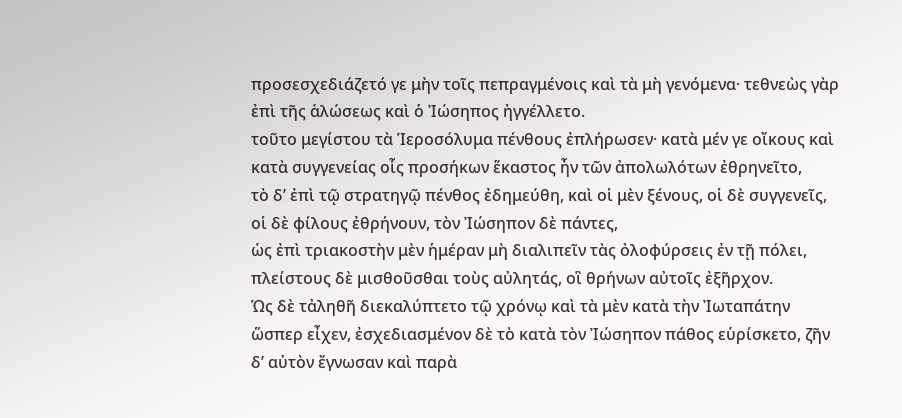προσεσχεδιάζετό γε μὴν τοῖς πεπραγμένοις καὶ τὰ μὴ γενόμενα· τεθνεὼς γὰρ ἐπὶ τῆς ἁλώσεως καὶ ὁ Ἰώσηπος ἠγγέλλετο.
τοῦτο μεγίστου τὰ Ἱεροσόλυμα πένθους ἐπλήρωσεν· κατὰ μέν γε οἴκους καὶ κατὰ συγγενείας οἷς προσήκων ἕκαστος ἦν τῶν ἀπολωλότων ἐθρηνεῖτο,
τὸ δʼ ἐπὶ τῷ στρατηγῷ πένθος ἐδημεύθη, καὶ οἱ μὲν ξένους, οἱ δὲ συγγενεῖς, οἱ δὲ φίλους ἐθρήνουν, τὸν Ἰώσηπον δὲ πάντες,
ὡς ἐπὶ τριακοστὴν μὲν ἡμέραν μὴ διαλιπεῖν τὰς ὀλοφύρσεις ἐν τῇ πόλει, πλείστους δὲ μισθοῦσθαι τοὺς αὐλητάς, οἳ θρήνων αὐτοῖς ἐξῆρχον.
Ὡς δὲ τἀληθῆ διεκαλύπτετο τῷ χρόνῳ καὶ τὰ μὲν κατὰ τὴν Ἰωταπάτην ὥσπερ εἶχεν, ἐσχεδιασμένον δὲ τὸ κατὰ τὸν Ἰώσηπον πάθος εὑρίσκετο, ζῆν δʼ αὐτὸν ἔγνωσαν καὶ παρὰ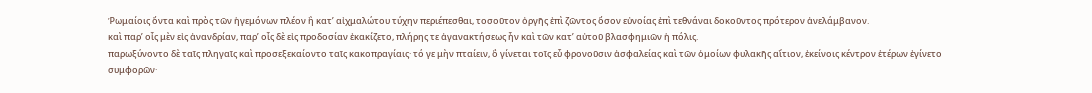Ῥωμαίοις ὄντα καὶ πρὸς τῶν ἡγεμόνων πλέον ἢ κατʼ αἰχμαλώτου τύχην περιέπεσθαι, τοσοῦτον ὀργῆς ἐπὶ ζῶντος ὅσον εὐνοίας ἐπὶ τεθνάναι δοκοῦντος πρότερον ἀνελάμβανον.
καὶ παρʼ οἷς μὲν εἰς ἀνανδρίαν, παρʼ οἷς δὲ εἰς προδοσίαν ἐκακίζετο, πλήρης τε ἀγανακτήσεως ἦν καὶ τῶν κατʼ αὐτοῦ βλασφημιῶν ἡ πόλις.
παρωξύνοντο δὲ ταῖς πληγαῖς καὶ προσεξεκαίοντο ταῖς κακοπραγίαις· τό γε μὴν πταίειν, ὃ γίνεται τοῖς εὖ φρονοῦσιν ἀσφαλείας καὶ τῶν ὁμοίων φυλακῆς αἴτιον, ἐκείνοις κέντρον ἑτέρων ἐγίνετο συμφορῶν·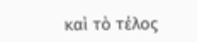καὶ τὸ τέλος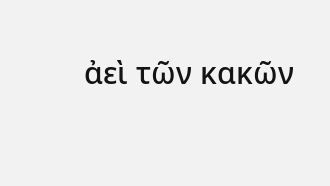ἀεὶ τῶν κακῶν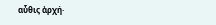αὖθις ἀρχή·